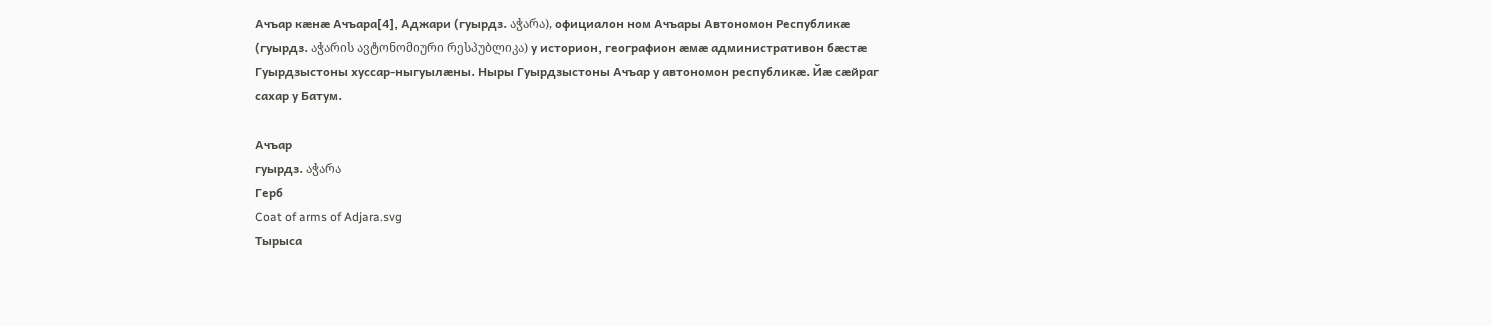Ачъар кæнæ Ачъара[4], Аджари (гуырдз. აჭარა), официалон ном Ачъары Автономон Республикæ (гуырдз. აჭარის ავტონომიური რესპუბლიკა) у историон, географион æмæ административон бæстæ Гуырдзыстоны хуссар-ныгуылæны. Ныры Гуырдзыстоны Ачъар у автономон республикæ. Йæ сæйраг сахар у Батум.

Ачъар
гуырдз. აჭარა
Герб
Coat of arms of Adjara.svg
Тырыса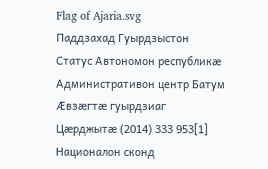Flag of Ajaria.svg
Паддзахад Гуырдзыстон
Статус Автономон республикæ
Административон центр Батум
Æвзæгтæ гуырдзиаг
Цæрджытæ (2014) 333 953[1]
Националон сконд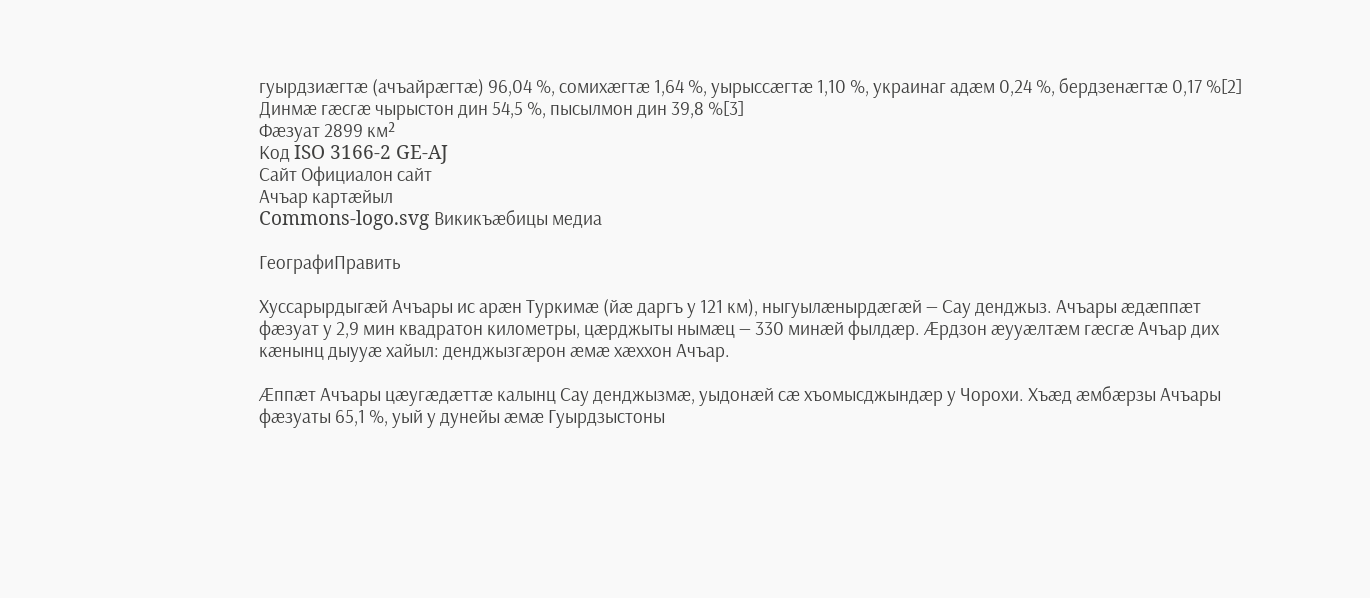гуырдзиæгтæ (ачъайрæгтæ) 96,04 %, сомихæгтæ 1,64 %, уырыссæгтæ 1,10 %, украинаг адæм 0,24 %, бердзенæгтæ 0,17 %[2]
Динмæ гæсгæ чырыстон дин 54,5 %, пысылмон дин 39,8 %[3]
Фæзуат 2899 км²
Код ISO 3166-2 GE-AJ
Сайт Официалон сайт
Ачъар картæйыл
Commons-logo.svg Викикъæбицы медиа

ГеографиПравить

Хуссарырдыгæй Ачъары ис арæн Туркимæ (йæ даргъ у 121 км), ныгуылæнырдæгæй — Сау денджыз. Ачъары æдæппæт фæзуат у 2,9 мин квадратон километры, цæрджыты нымæц — 330 минæй фылдæр. Æрдзон æууæлтæм гæсгæ Ачъар дих кæнынц дыууæ хайыл: денджызгæрон æмæ хæххон Ачъар.

Æппæт Ачъары цæугæдæттæ калынц Сау денджызмæ, уыдонæй сæ хъомысджындæр у Чорохи. Хъæд æмбæрзы Ачъары фæзуаты 65,1 %, уый у дунейы æмæ Гуырдзыстоны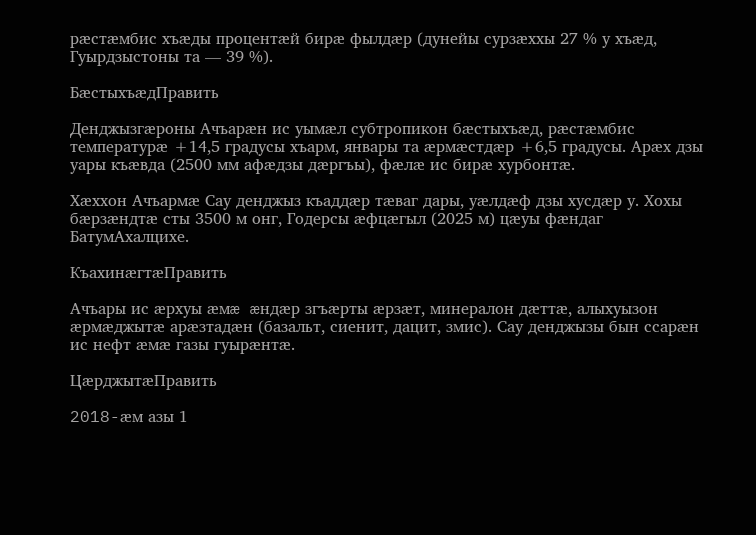рæстæмбис хъæды процентæй бирæ фылдæр (дунейы сурзæххы 27 % у хъæд, Гуырдзыстоны та — 39 %).

БæстыхъæдПравить

Денджызгæроны Ачъарæн ис уымæл субтропикон бæстыхъæд, рæстæмбис температурæ +14,5 градусы хъарм, январы та æрмæстдæр +6,5 градусы. Арæх дзы уары къæвда (2500 мм афæдзы дæргъы), фæлæ ис бирæ хурбонтæ.

Хæххон Ачъармæ Сау денджыз къаддæр тæваг дары, уæлдæф дзы хусдæр у. Хохы бæрзæндтæ сты 3500 м онг, Годерсы æфцæгыл (2025 м) цæуы фæндаг БатумАхалцихе.

КъахинæгтæПравить

Ачъары ис æрхуы æмæ æндæр згъæрты æрзæт, минералон дæттæ, алыхуызон æрмæджытæ арæзтадæн (базальт, сиенит, дацит, змис). Сау денджызы бын ссарæн ис нефт æмæ газы гуырæнтæ.

ЦæрджытæПравить

2018-æм азы 1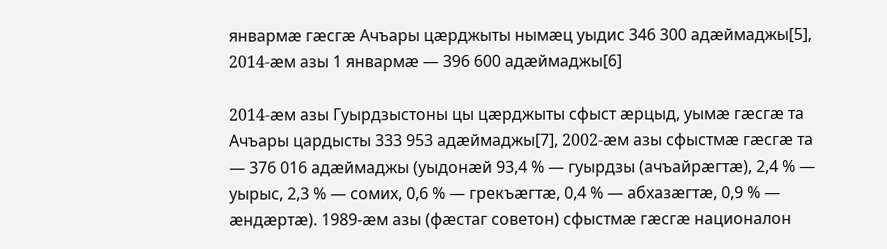январмæ гæсгæ Ачъары цæрджыты нымæц уыдис 346 300 адæймаджы[5], 2014-æм азы 1 январмæ — 396 600 адæймаджы[6]

2014-æм азы Гуырдзыстоны цы цæрджыты сфыст æрцыд, уымæ гæсгæ та Ачъары цардысты 333 953 адæймаджы[7], 2002-æм азы сфыстмæ гæсгæ та — 376 016 адæймаджы (уыдонæй 93,4 % — гуырдзы (ачъайрæгтæ), 2,4 % — уырыс, 2,3 % — сомих, 0,6 % — грекъæгтæ, 0,4 % — абхазæгтæ, 0,9 % — æндæртæ). 1989-æм азы (фæстаг советон) сфыстмæ гæсгæ националон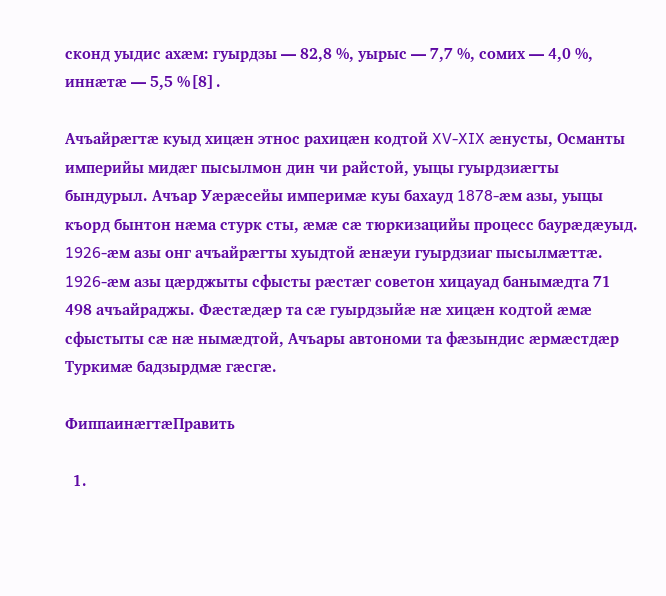сконд уыдис ахæм: гуырдзы — 82,8 %, уырыс — 7,7 %, сомих — 4,0 %, иннæтæ — 5,5 %[8].

Ачъайрæгтæ куыд хицæн этнос рахицæн кодтой XV-XIX æнусты, Османты империйы мидæг пысылмон дин чи райстой, уыцы гуырдзиæгты бындурыл. Ачъар Уæрæсейы империмæ куы бахауд 1878-æм азы, уыцы къорд бынтон нæма стурк сты, æмæ сæ тюркизацийы процесс баурæдæуыд. 1926-æм азы онг ачъайрæгты хуыдтой æнæуи гуырдзиаг пысылмæттæ. 1926-æм азы цæрджыты сфысты рæстæг советон хицауад банымæдта 71 498 ачъайраджы. Фæстæдæр та сæ гуырдзыйæ нæ хицæн кодтой æмæ сфыстыты сæ нæ нымæдтой, Ачъары автономи та фæзындис æрмæстдæр Туркимæ бадзырдмæ гæсгæ.

ФиппаинæгтæПравить

  1.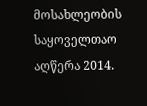მოსახლეობის საყოველთაო აღწერა 2014.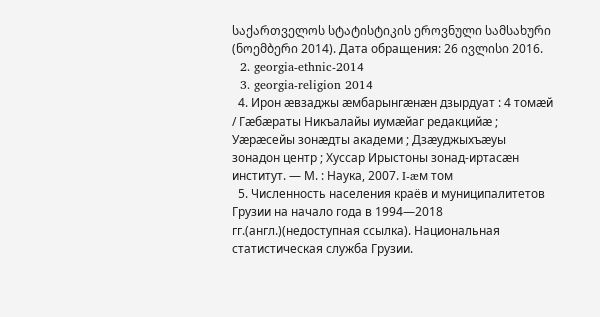საქართველოს სტატისტიკის ეროვნული სამსახური (ნოემბერი 2014). Дата обращения: 26 ივლისი 2016.
  2. georgia-ethnic-2014
  3. georgia-religion 2014
  4. Ирон æвзаджы æмбарынгæнæн дзырдуат : 4 томæй / Гæбæраты Никъалайы иумæйаг редакцийæ ; Уæрæсейы зонæдты академи ; Дзæуджыхъæуы зонадон центр ; Хуссар Ирыстоны зонад-иртасæн институт. — М. : Наука, 2007. I-æм том
  5. Численность населения краёв и муниципалитетов Грузии на начало года в 1994—2018 гг.(англ.)(недоступная ссылка). Национальная статистическая служба Грузии.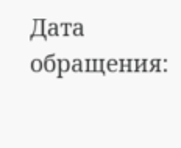Дата обращения: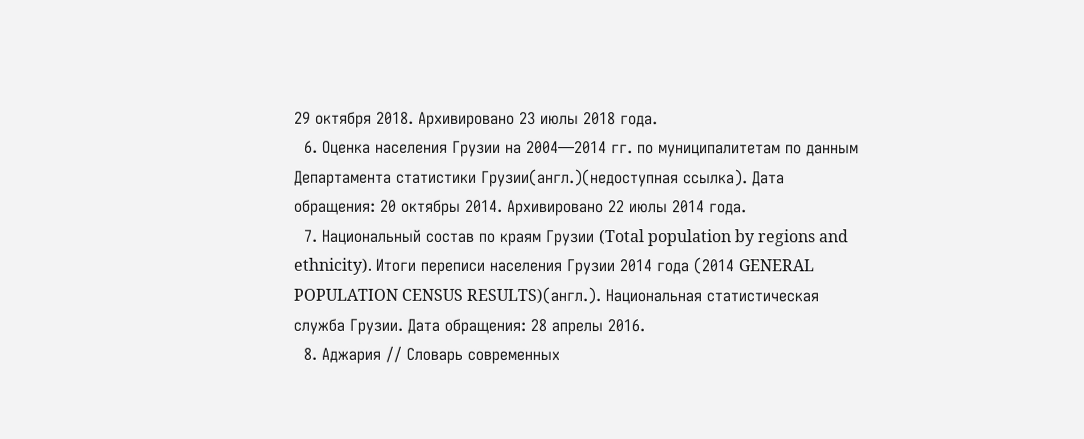29 октября 2018. Архивировано 23 июлы 2018 года.
  6. Оценка населения Грузии на 2004—2014 гг. по муниципалитетам по данным Департамента статистики Грузии(англ.)(недоступная ссылка). Дата обращения: 20 октябры 2014. Архивировано 22 июлы 2014 года.
  7. Национальный состав по краям Грузии (Total population by regions and ethnicity). Итоги переписи населения Грузии 2014 года (2014 GENERAL POPULATION CENSUS RESULTS)(англ.). Национальная статистическая служба Грузии. Дата обращения: 28 апрелы 2016.
  8. Аджария // Словарь современных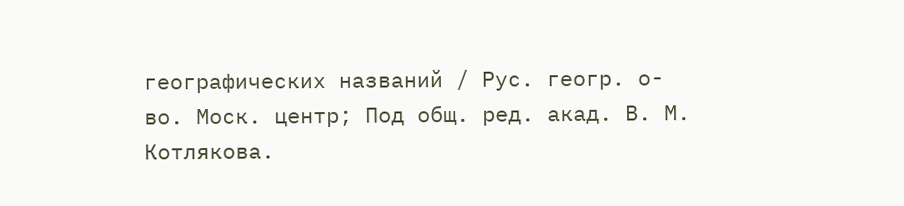географических названий / Рус. геогр. о-во. Моск. центр; Под общ. ред. акад. В. М. Котлякова.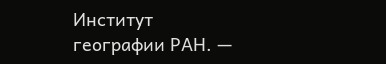Институт географии РАН. —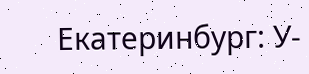Екатеринбург: У-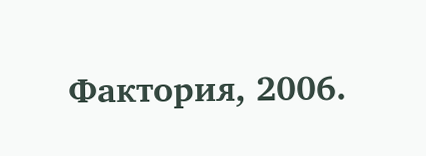Фактория, 2006.